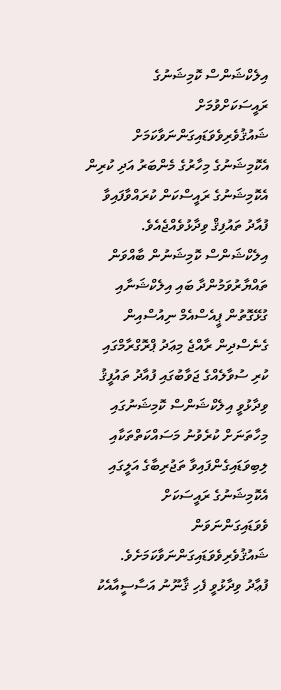އިލެކްޝަންސް ކޮމިޝަނުގެ ރައީސަކަށްވުމަށް ޝައުޤުވެރިވެވަޑައިގަންނަވާކަމަށް އެކޮމިޝަނުގެ މިހާރުގެ މެންބަރު އަދި ކުރިން އެކޮމިޝަނުގެ ރައީސްކަން ކުރައްވާފައިވާ ފުއާދު ތައުފިޤް ވިދާޅުވެއްޖެއެވެ.
އިލެކްޝަންސް ކޮމިޝަނުން ބާއްވަން ތައްޔާރުވަމުންދާ ބައި އިލެކްޝަނާއި ގުޅޭގޮތުން ޕީއެސްއެމް ނިއުސްއިން ގެނެސްދިން ރާއްޖެ މިޢަދު ޕްރޮގްރާމްގައި ކުރި ސުވާލެއްގެ ޖަވާބުގައި ފުއާދު ތައުފީޤު ވިދާޅުވީ އިލެކްޝަންސް ކޮމިޝަނުގައި މިހާތަނަށް ކުރެވުނު މަސައްކަތްތަކާއި ލިބިވަޑައިގެންފައިވާ ތަޖުރިބާގެ އަލީގައި އެކޮމިޝަނުގެ ރައީސަކަށް ވެވަޑައިގަންނަވަން ޝައުޤުވެރިވެވަޑައިގަންނަވާކަމަށެވެ.
ފުޢާދު ވިދާޅުވީ ފެހި ޤާނޫނު އަސާސީއާއެކު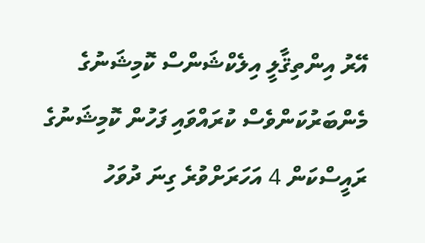އޭރު އިންތިޤާލީ އިލެކްޝަންސް ކޮމިޝަނުގެ މެންބަރުކަންވެސް ކުރައްވައި ފަހުން ކޮމިޝަނުގެ ރައީސްކަން 4 އަހަރަށްވުރެ ގިނަ ދުވަހު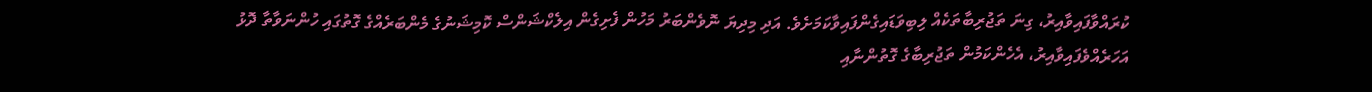ކުރައްވާފައިވާއިރު، ގިނަ ތަޖުރިބާތަކެއް ލިބިވަޑައިގެންފައިވާކަމަށެވެ. އަދި މިދިޔަ ނޮވެންބަރު މަހުން ފެށިގެން އިލެކްޝަންސް ކޮމިޝަނުގެ މެންބަރެއްގެ ގޮތުގައި ހުންނަވާތާ ދޮޅު އަހަރެއްވެފައިވާއިރު، އެހެންކަމުން ތަޖުރިބާގެ ގޮތުންނާއި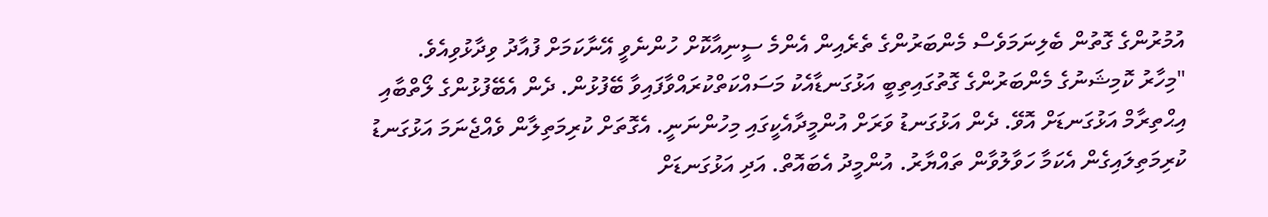އުމުރުންގެ ގޮތުން ބެލިނަމަވެސް މެންބަރުންގެ ތެރެއިން އެންމެ ސީނިއާކޮށް ހުންނެވީ އޭނާކަމަށް ފުއާދު ވިދާޅުވިއެވެ.
"މިހާރު ކޮމިޝަނުގެ މެންބަރުންގެ ގޮތުގައިތިބީ އަޅުގަނޑާއެކު މަސައްކަތްކުރައްވާފައިވާ ބޭފުޅުން. ދެން އެބޭފުޅުންގެ ލޯތްބާއި އިޙްތިރާމް އަޅުގަނޑަށް އޮވޭ. ދެން އަޅުގަނޑު ވަރަށް އުންމީދާއެކީގައި މިހުންނަނީ. އެގޮތަށް ކުރިމަތިލާން ވެއްޖެނަމަ އަޅުގަނޑު ކުރިމަތިލައިގެން އެކަމާ ހަވާލުވާން ތައްޔާރު. އުންމީދު އެބައޮތް. އަދި އަޅުގަނޑަށް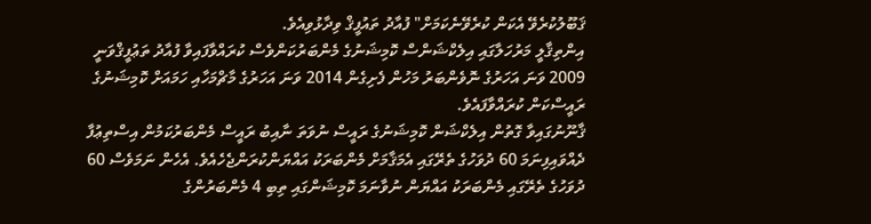ޤަބޫލުކުރެވޭ އެކަން ކުރެވޭނެކަމަށް" ފުއާދު ތައުފީޤް ވިދާޅުވިއެވެ.
އިންތިޤާލީ މަރުހަލާގައި އިލެކްޝަންސް ކޮމިޝަނުގެ މެންބަރުކަންވެސް ކުރައްވާފައިވާ ފުއާދު ތަޢުފީޤްވަނީ 2009 ވަނަ އަހަރުގެ ނޮވެންބަރު މަހުން ފެށިގެން 2014 ވަނަ އަހަރުގެ މާޗްމަހާއި ހަމައަށް ކޮމިޝަނުގެ ރައީސްކަން ކުރައްވާފައެވެ.
ޤާނޫނުގައިވާ ގޮތުން އިލެކްޝަން ކޮމިޝަނުގެ ރައީސް ނުވަތަ ނާއިބު ރައީސް މެންބަރުކަމުން އިސްތިޢުފާ ދެއްވައިފިނަމަ 60 ދުވަހުގެ ތެރޭގައި އެމަޤާމަށް މެންބަރަކު އައްޔަންކުރަންޖެހެއެވެ. އެހެން ނަމަވެސް 60 ދުވަހުގެ ތެރޭގައި މެންބަރަކު އައްޔަން ނުވާނަމަ ކޮމިޝަންގައި ތިބި 4 މެންބަރުންގެ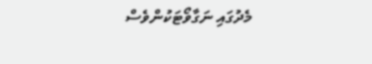މެދުގައި ނަގާވޯޓަކުންވެސް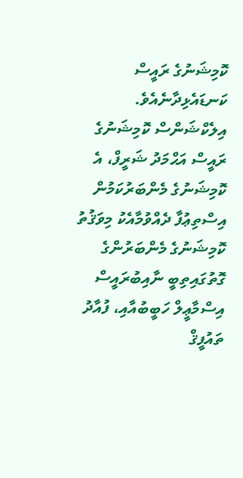ކޮމިޝަނުގެ ރައީސް ކަނޑައެޅިދާނެއެވެ.
އިލެކްޝަންސް ކޮމިޝަނުގެ ރައީސް އަޙްމަދު ޝަރީފް، އެ ކޮމިޝަނުގެ މެންބަރުކަމުން އިސްތިޢުފާ ދެއްވުމާއެކު މިވަޤުތު ކޮމިޝަނުގެ މެންބަރުންގެ ގޮތުގައިތިބީ ނާއިބުރައީސް އިސްމާޢީލް ހަބީބުއާއި، ފުއާދު ތައުފީޤް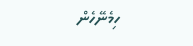ހިމެނޭހެން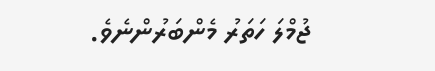ޖުމްލަ ހަތަރު މެންބަރުންނެވެ.